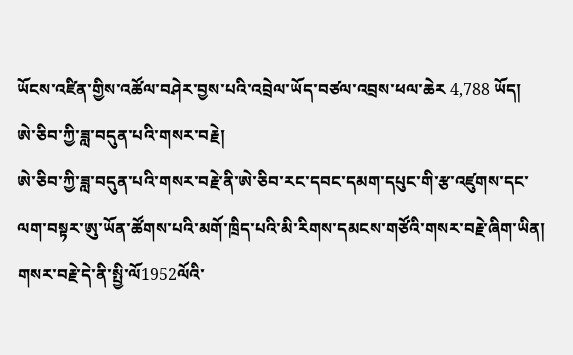ཡོངས་འཛིན་གྱིས་འཚོལ་བཤེར་བྱས་པའི་འབྲེལ་ཡོད་བཙལ་འབྲས་ཕལ་ཆེར 4,788 ཡོད།
ཨེ་ཅིབ་ཀྱི་ཟླ་བདུན་པའི་གསར་བརྗེ།
ཨེ་ཅིབ་ཀྱི་ཟླ་བདུན་པའི་གསར་བརྗེ་ནི་ཨེ་ཅིབ་རང་དབང་དམག་དཔུང་གི་རྩ་འཛུགས་དང་ལག་བསྟར་ཨུ་ཡོན་ཚོགས་པའི་མགོ་ཁྲིད་པའི་མི་རིགས་དམངས་གཙོའི་གསར་བརྗེ་ཞིག་ཡིན། གསར་བརྗེ་དེ་ནི་སྤྱི་ལོ1952ལོའི་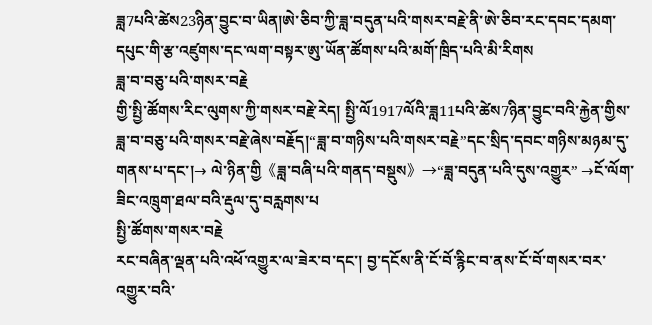ཟླ7པའི་ཚེས23ཉིན་བྱུང་བ་ཡིན།ཨེ་ཅིབ་ཀྱི་ཟླ་བདུན་པའི་གསར་བརྗེ་ནི་ཨེ་ཅིབ་རང་དབང་དམག་དཔུང་གི་རྩ་འཛུགས་དང་ལག་བསྟར་ཨུ་ཡོན་ཚོགས་པའི་མགོ་ཁྲིད་པའི་མི་རིགས
ཟླ་བ་བཅུ་པའི་གསར་བརྗེ
གྱི་སྤྱི་ཚོགས་རིང་ལུགས་ཀྱི་གསར་བརྗེ་རེད། སྤྱི་ལོ1917ལོའི་ཟླ11པའི་ཚེས7ཉིན་བྱུང་བའི་རྐྱེན་གྱིས་ཟླ་བ་བཅུ་པའི་གསར་བརྗེ་ཞེས་བརྗོད།“ཟླ་བ་གཉིས་པའི་གསར་བརྗེ”དང་སྲིད་དབང་གཉིས་མཉམ་དུ་གནས་པ་དང་།→ ལེ་ཉིན་གྱི《ཟླ་བཞི་པའི་གནད་བསྡུས》→“ཟླ་བདུན་པའི་དུས་འགྱུར” →ངོ་ལོག་ཟིང་འཁྲུག་ཐལ་བའི་རྡུལ་དུ་བརླགས་པ
སྤྱི་ཚོགས་གསར་བརྗེ
རང་བཞིན་ལྡན་པའི་འཕོ་འགྱུར་ལ་ཟེར་བ་དང་། བྱ་དངོས་ནི་ངོ་བོ་རྙིང་བ་ནས་ངོ་བོ་གསར་བར་འགྱུར་བའི་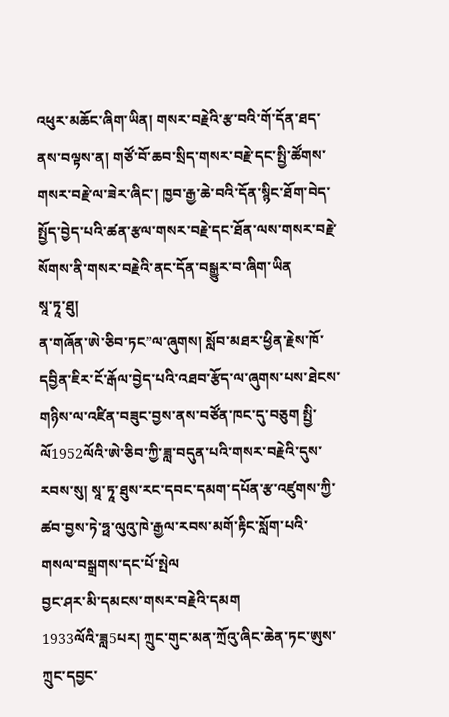འཕུར་མཆོང་ཞིག་ཡིན། གསར་བརྗེའི་རྩ་བའི་གོ་དོན་ཐད་ནས་བལྟས་ན། གཙོ་བོ་ཆབ་སྲིད་གསར་བརྗེ་དང་སྤྱི་ཚོགས་གསར་བརྗེ་ལ་ཟེར་ཞིང་། ཁྱབ་རྒྱ་ཆེ་བའི་དོན་སྙིང་ཐོག་བེད་སྤྱོད་བྱེད་པའི་ཚན་རྩལ་གསར་བརྗེ་དང་ཐོན་ལས་གསར་བརྗེ་སོགས་ནི་གསར་བརྗེའི་ནང་དོན་བསྒྱུར་བ་ཞིག་ཡིན
སཱ་ཏཱ་ཐུ།
ན་གཞོན་ཨེ་ཅིབ་ཏང”ལ་ཞུགས། སློབ་མཐར་ཕྱིན་རྗེས་ཁོ་དབྱིན་ཇིར་ངོ་རྒོལ་བྱེད་པའི་འཐབ་རྩོད་ལ་ཞུགས་པས་ཐེངས་གཉིས་ལ་འཛིན་བཟུང་བྱས་ནས་བཙོན་ཁང་དུ་བཅུག སྤྱི་ལོ1952ལོའི་ཨེ་ཅིབ་ཀྱི་ཟླ་བདུན་པའི་གསར་བརྗེའི་དུས་རབས་སུ། སཱ་ཏཱ་ཐུས་རང་དབང་དམག་དཔོན་རྩ་འཛུགས་ཀྱི་ཚབ་བྱས་ཏེ་ཧྥ་ལུའུ་ཁེ་རྒྱལ་རབས་མགོ་རྟིང་སློག་པའི་གསལ་བསྒྲགས་དང་པོ་སྤེལ
བྱང་ཤར་མི་དམངས་གསར་བརྗེའི་དམག
1933ལོའི་ཟླ5པར། ཀྲུང་གུང་མན་ཀྲོའུ་ཞིང་ཆེན་ཏང་ཨུས་ཀྲུང་དབྱང་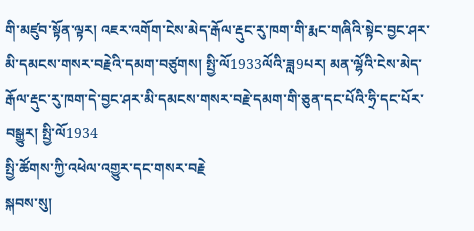གི་མཛུབ་སྟོན་ལྟར། འཇར་འགོག་ངེས་མེད་རྒོལ་རྡུང་རུ་ཁག་གི་རྨང་གཞིའི་སྟེང་བྱང་ཤར་མི་དམངས་གསར་བརྗེའི་དམག་བཙུགས། སྤྱི་ལོ1933ལོའི་ཟླ9པར། མན་ལྷོའི་ངེས་མེད་རྒོལ་རྡུང་རུ་ཁག་དེ་བྱང་ཤར་མི་དམངས་གསར་བརྗེ་དམག་གི་ཅུན་དང་པོའི་ཧྲི་དང་པོར་བསྒྱུར། སྤྱི་ལོ1934
སྤྱི་ཚོགས་ཀྱི་འཕེལ་འགྱུར་དང་གསར་བརྗེ
སྐབས་སུ།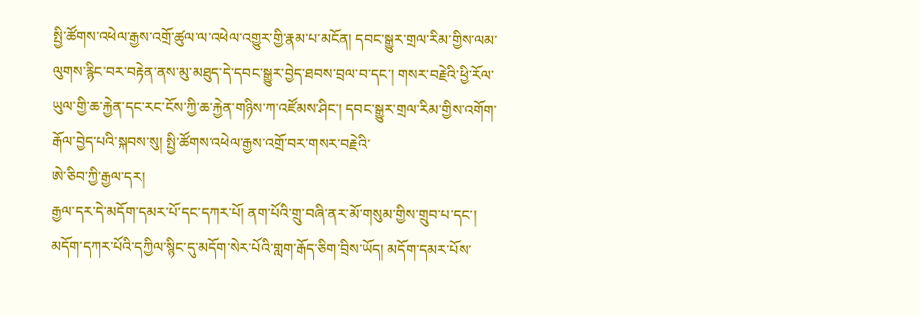སྤྱི་ཚོགས་འཕེལ་རྒྱས་འགྲོ་ཚུལ་ལ་འཕེལ་འགྱུར་གྱི་རྣམ་པ་མངོན། དབང་སྒྱུར་གྲལ་རིམ་གྱིས་ལམ་ལུགས་རྙིང་བར་བརྟེན་ནས་མུ་མཐུད་དེ་དབང་སྒྱུར་བྱེད་ཐབས་བྲལ་བ་དང་། གསར་བརྗེའི་ཕྱི་རོལ་ཡུལ་གྱི་ཆ་རྐྱེན་དང་རང་ངོས་ཀྱི་ཆ་རྐྱེན་གཉིས་ཀ་འཛོམས་ཤིང་། དབང་སྒྱུར་གྲལ་རིམ་གྱིས་འགོག་རྒོལ་བྱེད་པའི་སྐབས་སུ། སྤྱི་ཚོགས་འཕེལ་རྒྱས་འགྲོ་བར་གསར་བརྗེའི་
ཨེ་ཅིབ་ཀྱི་རྒྱལ་དར།
རྒྱལ་དར་དེ་མདོག་དམར་པོ་དང་དཀར་པོ། ནག་པོའི་གྲུ་བཞི་ནར་མོ་གསུམ་གྱིས་གྲུབ་པ་དང་། མདོག་དཀར་པོའི་དཀྱིལ་སྙིང་དུ་མདོག་སེར་པོའི་གླག་རྒོད་ཅིག་བྲིས་ཡོད། མདོག་དམར་པོས་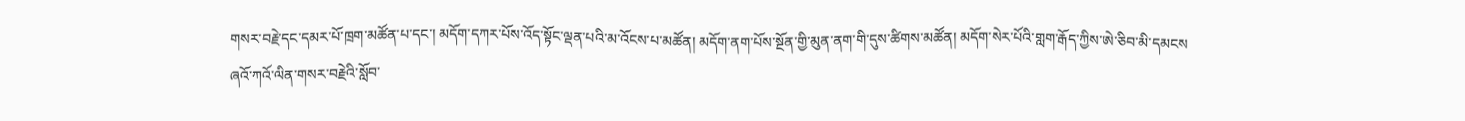གསར་བརྗེ་དང་དམར་པོ་ཁྲག་མཚོན་པ་དང་། མདོག་དཀར་པོས་འོད་སྟོང་ལྡན་པའི་མ་འོངས་པ་མཚོན། མདོག་ནག་པོས་སྔོན་གྱི་མུན་ནག་གི་དུས་ཚིགས་མཚོན། མདོག་སེར་པོའི་གླག་རྒོད་ཀྱིས་ཨེ་ཅིབ་མི་དམངས
ཞའོ་ཀའོ་ལིན་གསར་བརྗེའི་སློབ་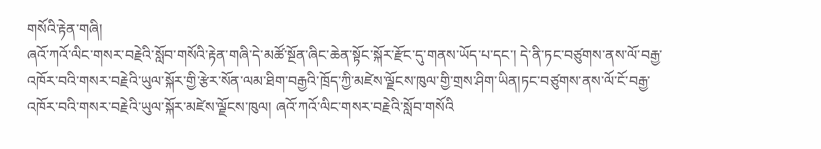གསོའི་རྟེན་གཞི།
ཞའོ་ཀའོ་ལིང་གསར་བརྗེའི་སློབ་གསོའི་རྟེན་གཞི་དེ་མཚོ་སྔོན་ཞིང་ཆེན་སྟོང་སྐོར་རྫོང་དུ་གནས་ཡོད་པ་དང་། དེ་ནི་ཏང་བཙུགས་ནས་ལོ་བརྒྱ་འཁོར་བའི་གསར་བརྗེའི་ཡུལ་སྐོར་གྱི་རྩེར་སོན་ལམ་ཐིག་བརྒྱའི་ཁྲོད་ཀྱི་མཛེས་ལྗོངས་ཁུལ་གྱི་གྲས་ཤིག་ཡིན།ཏང་བཙུགས་ནས་ལོ་ངོ་བརྒྱ་འཁོར་བའི་གསར་བརྗེའི་ཡུལ་སྐོར་མཛེས་ལྗོངས་ཁུལ། ཞའོ་ཀའོ་ལིང་གསར་བརྗེའི་སློབ་གསོའི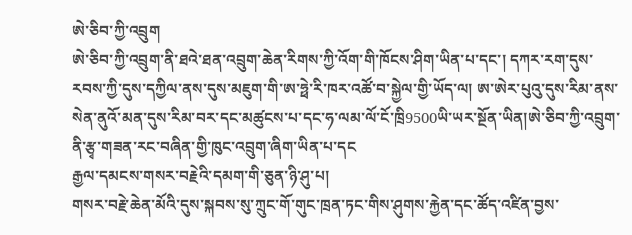ཨེ་ཅིབ་ཀྱི་འབྲུག
ཨེ་ཅིབ་ཀྱི་འབྲུག་ནི་ཐའེ་ཐན་འབྲུག་ཆེན་རིགས་ཀྱི་འོག་གི་ཁོངས་ཤིག་ཡིན་པ་དང་། དཀར་རག་དུས་རབས་ཀྱི་དུས་དཀྱིལ་ནས་དུས་མཇུག་གི་ཨ་ཧྥེ་རི་ཁར་འཚོ་བ་སྐྱེལ་གྱི་ཡོད་ལ། ཨ་ཨེར་པུའུ་དུས་རིམ་ནས་སེན་ནུའོ་མན་དུས་རིམ་བར་དང་མཚུངས་པ་དང་ཧ་ལམ་ལོ་ངོ་ཁྲི9500ཡི་ཡར་སྔོན་ཡིན།ཨེ་ཅིབ་ཀྱི་འབྲུག་ནི་རྩྭ་གཟན་རང་བཞིན་གྱི་ཁུང་འབྲུག་ཞིག་ཡིན་པ་དང
རྒྱལ་དམངས་གསར་བརྗེའི་དམག་གི་ཅུན་ཉི་ཤུ་པ།
གསར་བརྗེ་ཆེན་མོའི་དུས་སྐབས་སུ་ཀྲུང་གོ་གུང་ཁྲན་ཏང་གིས་ཤུགས་རྐྱེན་དང་ཚོད་འཛིན་བྱས་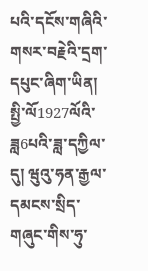པའི་དངོས་གཞིའི་གསར་བརྗེའི་དྲག་དཔུང་ཞིག་ཡིན། སྤྱི་ལོ1927ལོའི་ཟླ6པའི་ཟླ་དཀྱིལ་དུ། ཝུའུ་ཧན་རྒྱལ་དམངས་སྲིད་གཞུང་གིས་ཧུ་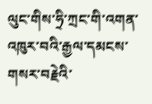ལུང་གིས་ཧྲི་ཀྲང་གི་འགན་འཁུར་བའི་རྒྱལ་དམངས་གསར་བརྗེའི་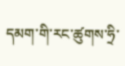དམག་གི་རང་ཚུགས་ཧྲི་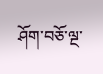ཤོག་བཅོ་ལྔ་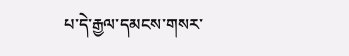པ་དེ་རྒྱལ་དམངས་གསར་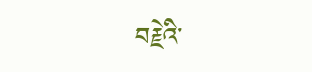བརྗེའི་